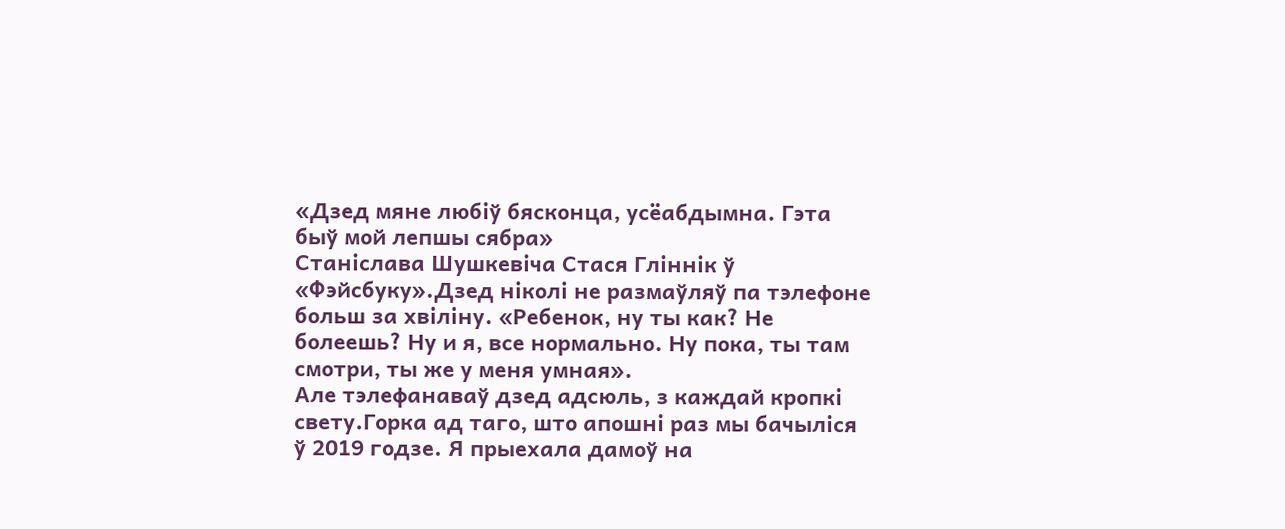«Дзед мяне любіў бясконца, усёабдымна. Гэта быў мой лепшы сябра»
Станiслава Шушкевiча Стася Гліннік ў «Фэйсбуку».Дзед ніколі не размаўляў па тэлефоне больш за хвіліну. «Ребенок, ну ты как? Не болеешь? Ну и я, все нормально. Ну пока, ты там смотри, ты же у меня умная».
Але тэлефанаваў дзед адсюль, з каждай кропкі свету.Горка ад таго, што апошні раз мы бачыліся ў 2019 годзе. Я прыехала дамоў на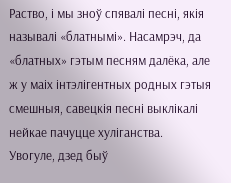Раство, і мы зноў спявалі песні, якія называлі «блатнымі». Насамрэч, да «блатных» гэтым песням далёка, але ж у маіх інтэлігентных родных гэтыя смешныя, савецкія песні выклікалі нейкае пачуцце хуліганства.
Увогуле, дзед быў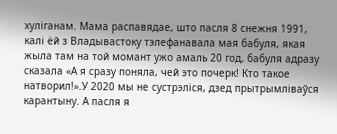хуліганам. Мама распавядае, што пасля 8 снежня 1991, калі ёй з Владывастоку тэлефанавала мая бабуля, якая жыла там на той момант ужо амаль 20 год, бабуля адразу сказала «А я сразу поняла, чей это почерк! Кто такое натворил!».У 2020 мы не сустрэліся, дзед прытрымліваўся карантыну. А пасля я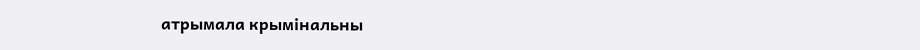атрымала крымінальны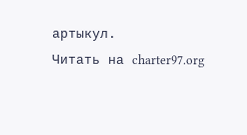артыкул.
Читать на charter97.org